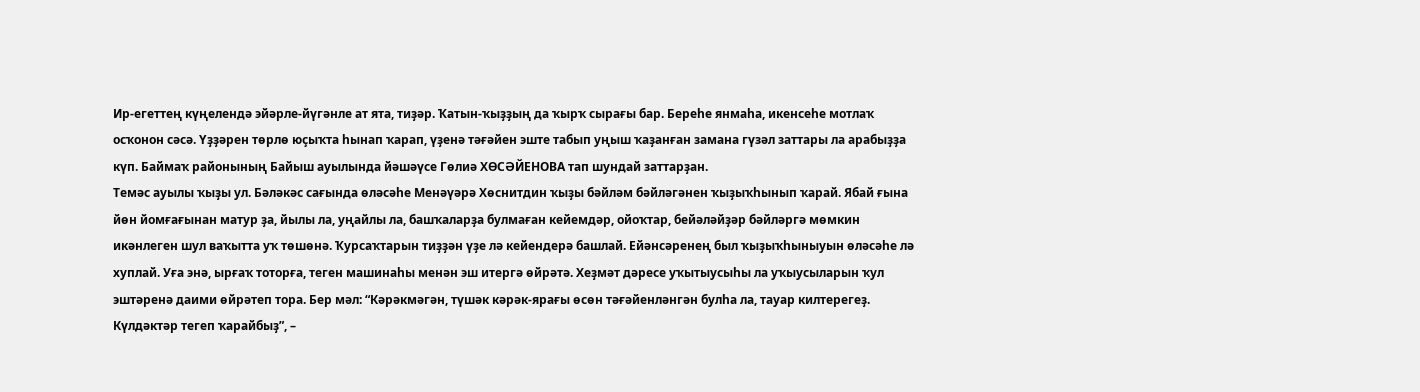Ир-егеттең күңелендә эйәрле-йүгәнле ат ята, тиҙәр. Ҡатын-ҡыҙҙың да ҡырҡ сырағы бар. Береһе янмаһа, икенсеһе мотлаҡ осҡонон сәсә. Үҙҙәрен төрлө юҫыҡта һынап ҡарап, үҙенә тәғәйен эште табып уңыш ҡаҙанған замана гүзәл заттары ла арабыҙҙа күп. Баймаҡ районының Байыш ауылында йәшәүсе Гөлиә ХӨСӘЙЕНОВА тап шундай заттарҙан.
Темәс ауылы ҡыҙы ул. Бәләкәс сағында өләсәһе Менәүәрә Хөснитдин ҡыҙы бәйләм бәйләгәнен ҡыҙыҡһынып ҡарай. Ябай ғына йөн йомғағынан матур ҙа, йылы ла, уңайлы ла, башҡаларҙа булмаған кейемдәр, ойоҡтар, бейәләйҙәр бәйләргә мөмкин икәнлеген шул ваҡытта уҡ төшөнә. Ҡурсаҡтарын тиҙҙән үҙе лә кейендерә башлай. Ейәнсәренең был ҡыҙыҡһыныуын өләсәһе лә хуплай. Уға энә, ырғаҡ тоторға, теген машинаһы менән эш итергә өйрәтә. Хеҙмәт дәресе уҡытыусыһы ла уҡыусыларын ҡул эштәренә даими өйрәтеп тора. Бер мәл: “Кәрәкмәгән, түшәк кәрәк-ярағы өсөн тәғәйенләнгән булһа ла, тауар килтерегеҙ. Күлдәктәр тегеп ҡарайбыҙ”, –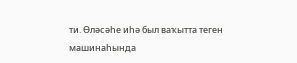ти. Өләсәһе иһә был ваҡытта теген машинаһында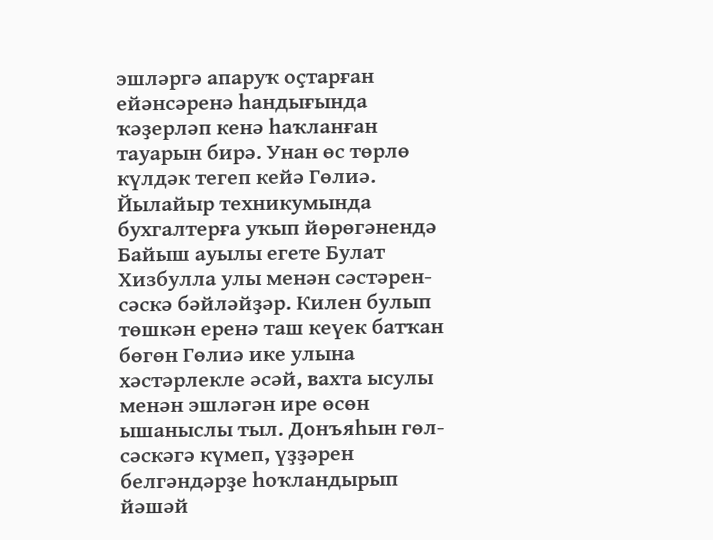эшләргә апаруҡ оҫтарған ейәнсәренә һандығында ҡәҙерләп кенә һаҡланған тауарын бирә. Унан өс төрлө күлдәк тегеп кейә Гөлиә.
Йылайыр техникумында бухгалтерға уҡып йөрөгәнендә Байыш ауылы егете Булат Хизбулла улы менән сәстәрен-сәскә бәйләйҙәр. Килен булып төшкән еренә таш кеүек батҡан бөгөн Гөлиә ике улына хәстәрлекле әсәй, вахта ысулы менән эшләгән ире өсөн ышаныслы тыл. Донъяһын гөл-сәскәгә күмеп, үҙҙәрен белгәндәрҙе һоҡландырып йәшәй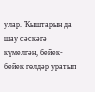улар. Ҡыштарын да шау сәскәгә күмелгән, бейек-бейек гөлдәр уратып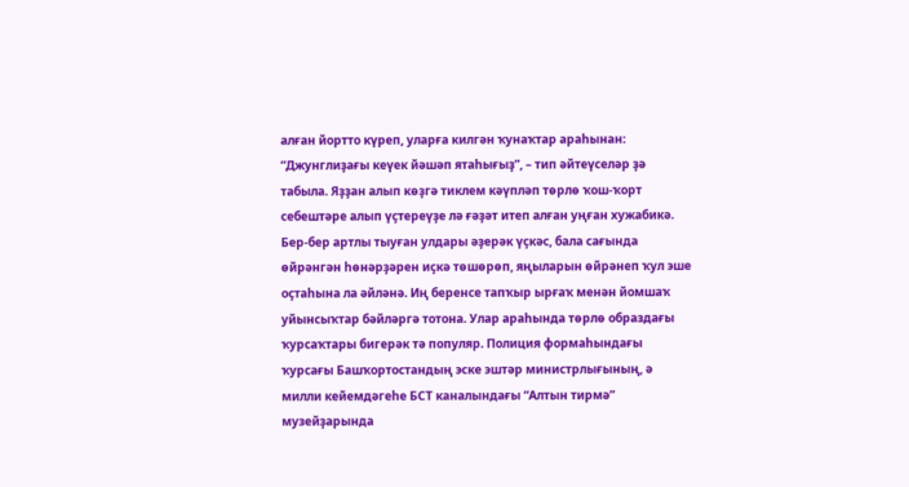алған йортто күреп, уларға килгән ҡунаҡтар араһынан: “Джунглиҙағы кеүек йәшәп ятаһығыҙ”, – тип әйтеүселәр ҙә табыла. Яҙҙан алып көҙгә тиклем кәүпләп төрлө ҡош-ҡорт себештәре алып үҫтереүҙе лә ғәҙәт итеп алған уңған хужабикә.
Бер-бер артлы тыуған улдары әҙерәк үҫкәс, бала сағында өйрәнгән һөнәрҙәрен иҫкә төшөрөп, яңыларын өйрәнеп ҡул эше оҫтаһына ла әйләнә. Иң беренсе тапҡыр ырғаҡ менән йомшаҡ уйынсыҡтар бәйләргә тотона. Улар араһында төрлө образдағы ҡурсаҡтары бигерәк тә популяр. Полиция формаһындағы ҡурсағы Башҡортостандың эске эштәр министрлығының, ә милли кейемдәгеһе БСТ каналындағы “Алтын тирмә” музейҙарында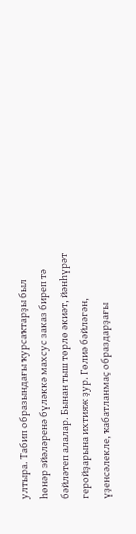ултыра. Табип образындағы ҡурсаҡтарҙы был һөнәр эйәләренә бүләккә махсус заказ биреп тә бәйләтеп алалар. Бынан тыш төрлө әкиәт, йәнһүрәт геройҙарына ихтияж ҙур. Гөлиә бәйләгән, үҙенсәлекле, ҡабатланмаҫ образдарҙағы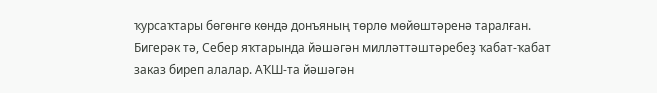ҡурсаҡтары бөгөнгө көндә донъяның төрлө мөйөштәренә таралған. Бигерәк тә, Себер яҡтарында йәшәгән милләттәштәребеҙ ҡабат-ҡабат заказ биреп алалар. АҠШ-та йәшәгән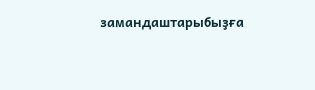замандаштарыбыҙға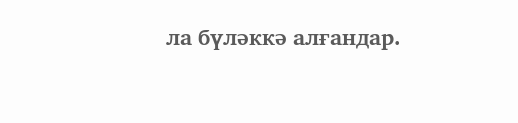ла бүләккә алғандар.